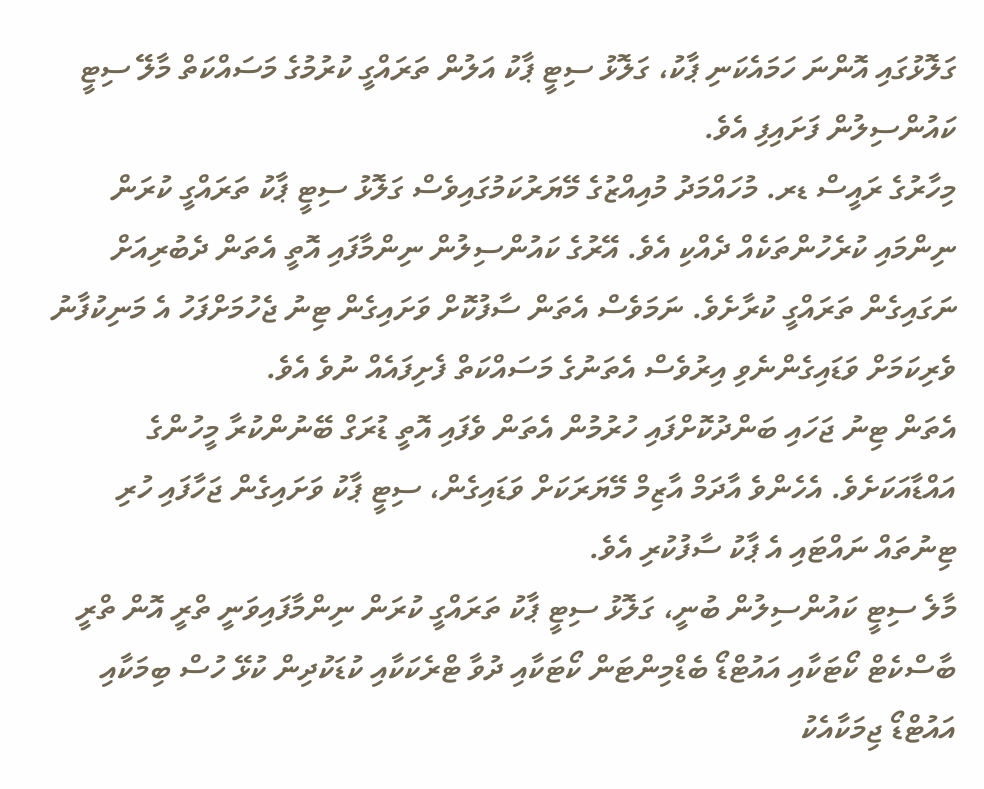ގަލޮޅުގައި އޮންނަ ހަމައެކަނި ޕާކު، ގަލޮޅު ސިޓީ ޕާކު އަލުން ތަރައްގީ ކުރުމުގެ މަސައްކަތް މާލޭ ސިޓީ ކައުންސިލުން ފަށައިފި އެވެ.
މިހާރުގެ ރައީސް ޑރ. މުހައްމަދު މުއިއްޒުގެ މޭޔަރުކަމުގައިވެސް ގަލޮޅު ސިޓީ ޕާކު ތަރައްގީ ކުރަން ނިންމައި ކުރެހުންތަކެއް ދެއްކި އެވެ. އޭރުގެ ކައުންސިލުން ނިންމާފައި އޮތީ އެތަން ދެބުރިއަށް ނަގައިގެން ތަރައްގީ ކުރާށެވެ. ނަމަވެސް އެތަން ސާފުކޮށް ވަށައިގެން ޓިނު ޖެހުމަށްފަހު އެ މަނިކުފާނު ވެރިކަމަށް ވަޑައިގެންނެވި އިރުވެސް އެތަނުގެ މަސައްކަތް ފެށިފައެއް ނުވެ އެވެ.
އެތަން ޓިނު ޖަހައި ބަންދުކޮށްފައި ހުރުމުން އެތަން ވެފައި އޮތީ ޑުރަގް ބޭނުންކުރާ މީހުންގެ އައްޑާއަކަށެވެ. އެހެންވެ އާދަމް އާޒިމް މޭޔަރަކަށް ވަޑައިގެން، ސިޓީ ޕާކު ވަށައިގެން ޖަހާފައި ހުރި ޓިނުތައް ނައްޓައި އެ ޕާކު ސާފުކުރި އެވެ.
މާލެ ސިޓީ ކައުންސިލުން ބުނީ، ގަލޮޅު ސިޓީ ޕާކު ތަރައްގީ ކުރަން ނިންމާފައިވަނީ ތްރީ އޮން ތްރީ ބާސްކެޓް ކޯޓަކާއި އައުޓްޑޯ ބެޑްމިންޓަން ކޯޓަކާއި ދުވާ ޓްރެކަކާއި ކުޑަކުދިން ކުޅޭ ހުސް ބިމަކާއި އައުޓްޑޯ ޖިމަކާއެކު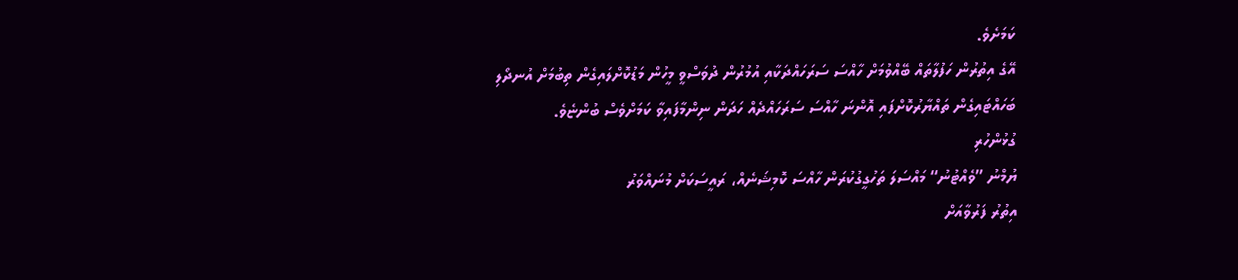ކަމަށެވެ.
އޭގެ އިތުރުން ހަފުލާތައް ބޭއްވުމަށް ހާއްސަ ސަރަހައްދަކާއި އުމުރުން ދުވަސްވީ މީހުން މަޑުކޮށްލައިގެން ތިބުމަށް އުނދޯލި ބަހައްޓައިގެން ތައްޔާރުކޮށްފައި އޮންނަ ހާއްސަ ސަރަހައްދެއް ހަދަން ނިންމާފައިވާ ކަމަށްވެސް ބުންޏެވެ.
ގުޅުންހުރި
ޔުމްނު ”ވެއްޓުނު“ މައްސަލަ ތަހުގީގުކުރަން ހާއްސަ ކޮމިޝަނެއް، ރައީސަކަށް މުނައްވަރު
އިތުރު ފަރުވާއަށް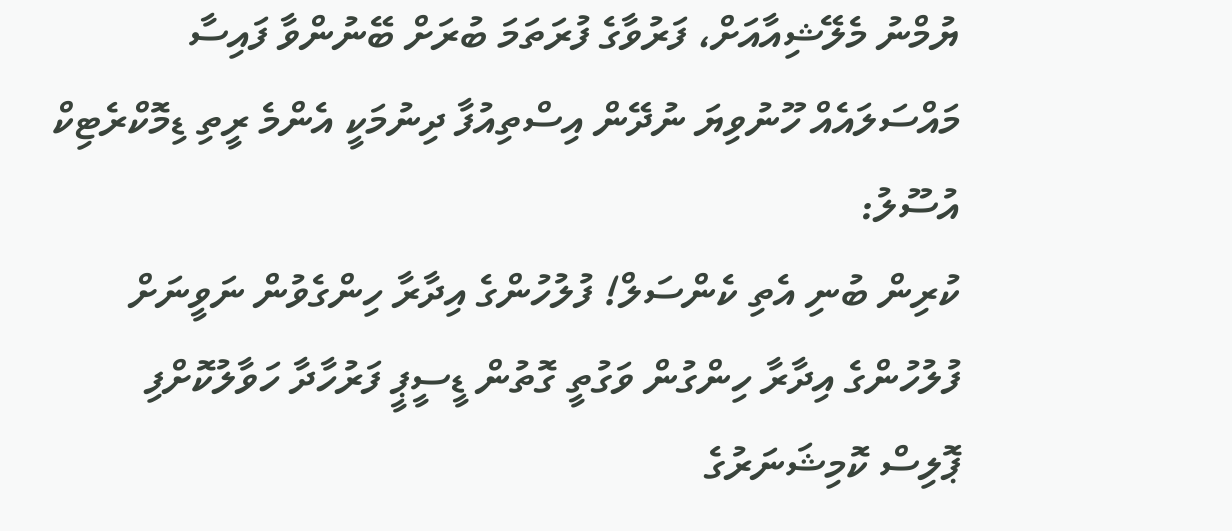ޔުމްނު މެލޭޝިއާއަށް، ފަރުވާގެ ފުރަތަމަ ބުރަށް ބޭނުންވާ ފައިސާ
މައްސަލައެއް ހޫނުވިޔަ ނުދޭން އިސްތިއުފާ ދިނުމަކީ އެންމެ ރީތި ޑިމޮކްރެޓިކް އުސޫލު:
ކުރިން ބުނި އެތި ކެންސަލް! ފުލުހުންގެ އިދާރާ ހިންގެވުން ނަވީނަށް
ފުލުހުންގެ އިދާރާ ހިންގުން ވަގުތީ ގޮތުން ޑީސީޕީ ފަރުހާދާ ހަވާލުކޮށްފި
ޕޮލިސް ކޮމިޝަނަރުގެ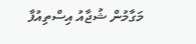މަގާމުން ޝުޖާއު އިސްތިއުފާ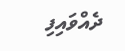ދެއްވައިފި